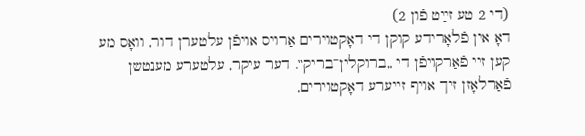(די 2 טע זײַט פֿון 2)
דאָ אין פֿלאָרידע קוקן די דאָקטוירים אַרויס אויפֿן עלטערן דור, וואָס מע קען זיי פֿאַרקויפֿן די „ברוקלין־בריק‟. דער עיקר, עלטערע מענטשן פֿאַרלאָזן זיך אויף זייערע דאָקטוירים,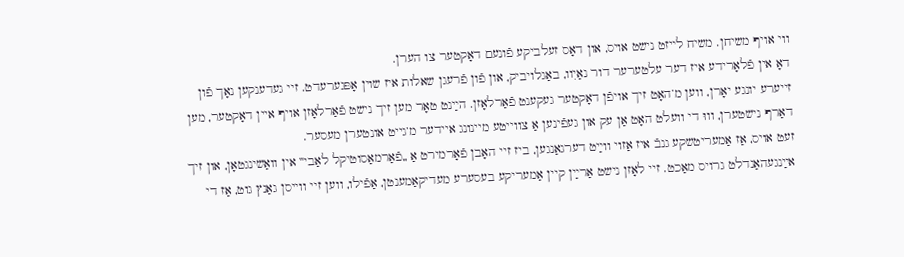ווי אויף משיחן. משיח לײזט נישט אויס, און דאָס זעלביקע פֿונעם דאָקטער צו הערן.
דאָ אין פֿלאָרידע איז דער עלטערער דור נאַיִוו, באַגלויביק, און פֿון פֿרעגן שאלות איז שוין אָפּגערעדט. זיי געדענקען נאָך פֿון זייערע יונגע יאָרן, ווען מ’האָט זיך אויפֿן דאָקטער געקענט פֿאַרלאָזן. הײַנט טאָר מען זיך נישט פֿאַרלאָזן אויף איין דאָקטער, מען דאַרף נישטערן, וווּ די וועלט האָט אַן עק און געפֿינען אַ צווייטע מיינונג איידער מ’גייט אונטערן מעסער.
זעט אויס, אַז אַמעריטשקע גנבֿ איז אַזוי ווײַט דערגאַנגען, ביז זיי האָבן פֿאָרמירט אַ „פֿאַרמאַסוטיקל לאַבי‟ אין וואַשינגטאָן, און זיך אײַנגעהאַנדלט גרויס מאַכט. זיי לאָזן נישט אַרײַן קיין אַמעריקע בעסערע מעדיקאַמענטן, אַפֿילו, ווען זיי ווייסן גאַנץ גוט, אַז די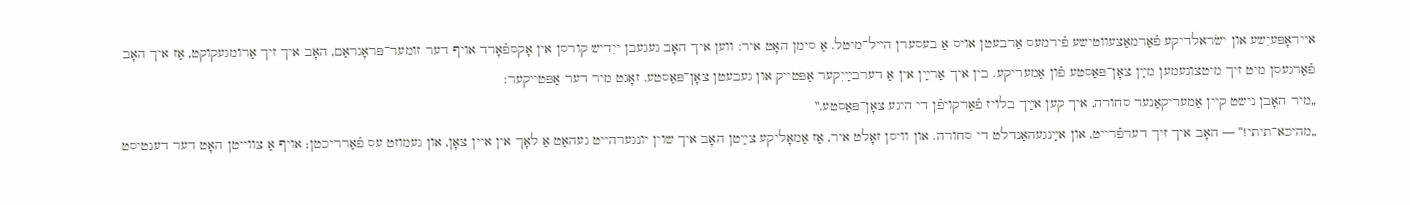אייראָפּעיִשע און ישׂראלדיקע פֿאַרמאַצעווטישע פֿירמעס אַרבעטן אויס אַ בעסערן הײל־מיטל. אַ סימן האָט איר: ווען איך האָב געגעבן ייִדיש קורסן אין אָקספֿאָרד אויף דער זומער־פּראָגראַם, האָב איך זיך אַרומגעקוקט, אַז איך האָב פֿאַרגעסן מיט זיך מיטצונעמען מײַן צאָן־פּאַסטע פֿון אַמעריקע. בין איך אַרײַן אין אַ דערבײַיִקער אַפּטייק און געבעטן צאָן־פּאַסטע. זאָגט מיר דער אַפּטייקער:
„מיר האָבן נישט קיין אַמעריקאַנער סחורה, איך קען אײַך בלויז פֿאַרקויפֿן די היגע צאָן־פּאַסטע.‟
„מהיכא־תיתי!‟ — האָב איך זיך דערפֿרייט, און אײַנגעהאַנדלט די סחורה. און וויסן זאָלט איר, אַז אַמאָליקע צײַטן האָב איך שוין יונגערהייט געהאַט אַ לאָך אין איין צאָן, און געמוזט עס פֿאַרריכטן; אויף אַ צווייטן האָט דער דענטיסט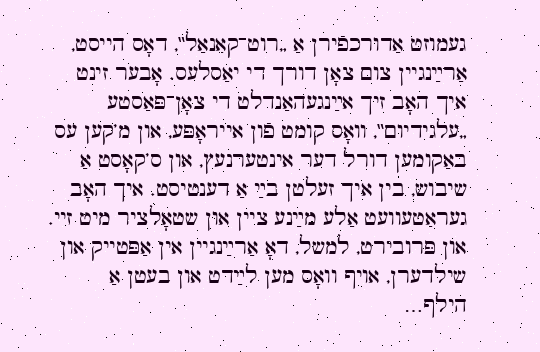געמוזט אַדורכפֿירן אַ „רוט־קאַנאַל‟, דאָס הייסט, אַרײַנגיין צום צאָן דורך די יאַסלעס. אָבער זינט איך האָב זיך אײַנגעהאַנדלט די צאָן־פּאַסטע „עלגידיום‟, וואָס קומט פֿון אייראָפּע, און מ’קען עס באַקומען דורל דער אינטערנעץ, און ס’קאָסט אַ שיבוש, בין איך זעלטן בײַ אַ דענטיסט. איך האָב געראַטעוועט אַלע מײַנע ציין און שטאָלציר מיט זיי.
און פּרובירט, למשל, דאָ אַרײַנגיין אין אַפּטייק און שילדערן, אויף וואָס מען לײַדט און בעטן אַ הילף…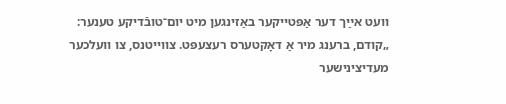וועט אײַך דער אַפּטייקער באַזינגען מיט יום־טובֿדיקע טענער:
„קודם, ברענג מיר אַ דאָקטערס רעצעפּט. צווייטנס, צו וועלכער מעדיצינישער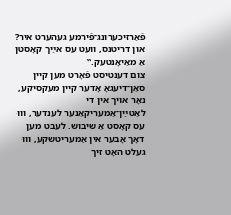פֿאַרזיכערונג־פֿירמע געהערט איר? און דריטנס, וועט עס אײַך קאָסטן אַ מאַיאָנטעק.‟
צום דענטיסט פֿאָרט מען קיין סאַן־דיעגאָ אָדער קיין מעקסיקע, נאָר אויך אין די לאַטײַן־אַמעריקאַנער לענדער, וווּ עס קאָסט אַ שיבוש. לעבט מען דאָך אָבער אין אַמעריטשקע, וווּ געלט האָט זיך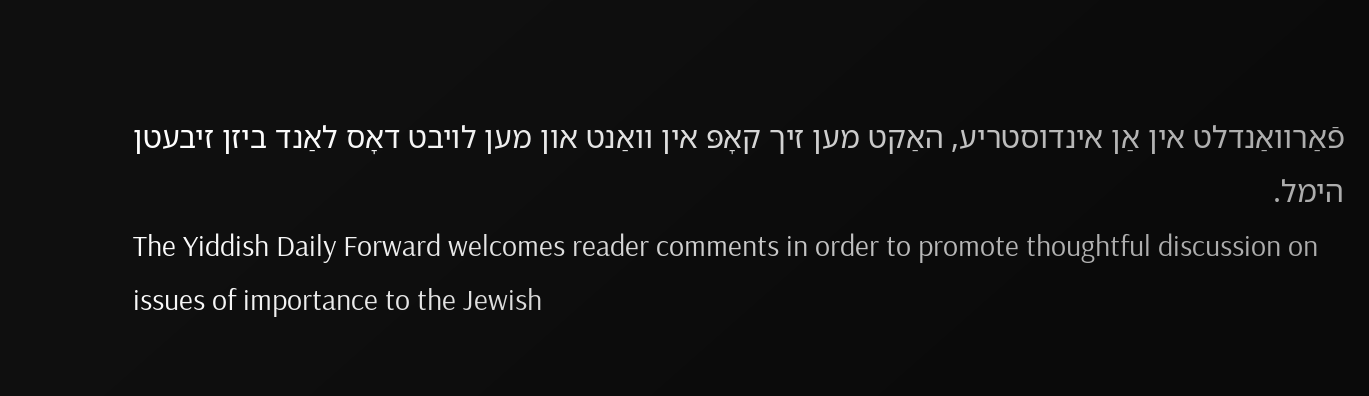פֿאַרוואַנדלט אין אַן אינדוסטריע, האַקט מען זיך קאָפּ אין וואַנט און מען לויבט דאָס לאַנד ביזן זיבעטן הימל.
The Yiddish Daily Forward welcomes reader comments in order to promote thoughtful discussion on issues of importance to the Jewish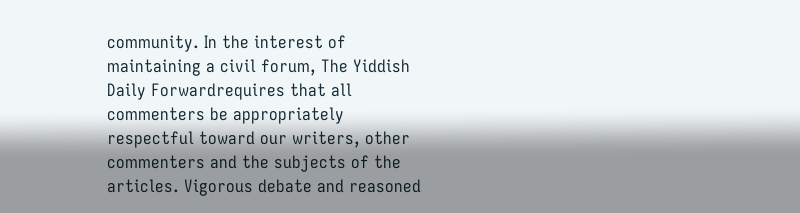community. In the interest of maintaining a civil forum, The Yiddish Daily Forwardrequires that all commenters be appropriately respectful toward our writers, other commenters and the subjects of the articles. Vigorous debate and reasoned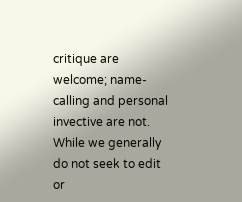critique are welcome; name-calling and personal invective are not. While we generally do not seek to edit or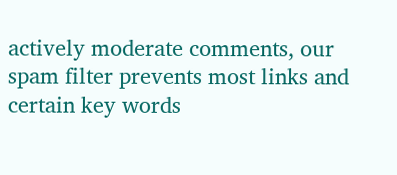actively moderate comments, our spam filter prevents most links and certain key words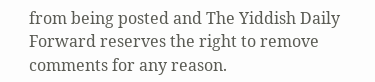from being posted and The Yiddish Daily Forward reserves the right to remove comments for any reason.